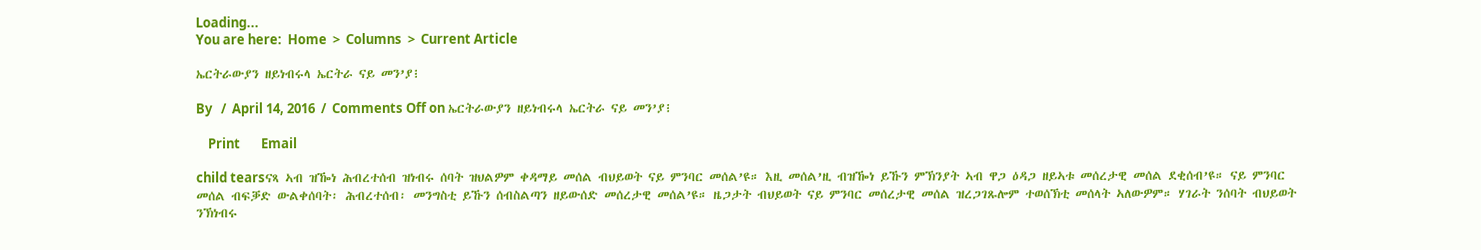Loading...
You are here:  Home  >  Columns  >  Current Article

ኤርትራውያን ዘይነብሩላ ኤርትራ ናይ መን’ያ፧

By   /  April 14, 2016  /  Comments Off on ኤርትራውያን ዘይነብሩላ ኤርትራ ናይ መን’ያ፧

    Print       Email

child tearsናጻ ኣብ ዝዀነ ሕብረተሰብ ዝነብሩ ሰባት ዝህልዎም ቀዳማይ መሰል ብህይወት ናይ ምንባር መሰል’ዩ። እዚ መሰል’ዚ ብዝዀነ ይኹን ምኽንያት ኣብ ዋጋ ዕዳጋ ዘይኣቱ መሰረታዊ መሰል ደቂሰብ’ዩ። ናይ ምንባር መሰል ብፍቓድ ውልቀሰባት፡ ሕብረተሰብ፡ መንግስቲ ይኹን ሰብስልጣን ዘይውሰድ መሰረታዊ መሰል’ዩ። ዜጋታት ብህይወት ናይ ምንባር መሰረታዊ መሰል ዝረጋገጹሎም ተወሰኽቲ መሰላት ኣለውዎም። ሃገራት ንሰባት ብህይወት ንኽነብሩ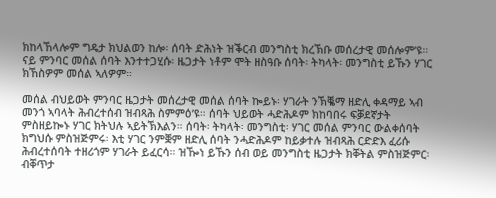ክከላኸላሎም ግዴታ ክህልወን ከሎ፡ ሰባት ድሕነት ዝቕርብ መንግስቲ ክረኽቡ መሰረታዊ መሰሎም’ዩ። ናይ ምንባር መሰል ሰባት እንተተጋሂሱ፡ ዜጋታት ነቶም ሞት ዘስዓቡ ሰባት፡ ትካላት፡ መንግስቲ ይኹን ሃገር ክኸስዎም መሰል ኣለዎም።

መሰል ብህይወት ምንባር ዜጋታት መሰረታዊ መሰል ሰባት ኰይኑ፡ ሃገራት ንኽቘማ ዘድሊ ቀዳማይ ኣብ መንጎ ኣባላት ሕብረተሰብ ዝብጻሕ ስምምዕ’ዩ። ሰባት ህይወት ሓድሕዶም ክከባበሩ ፍቓደኛታት ምስዘይኰኑ ሃገር ክትህሉ ኣይትኽእልን። ሰባት፡ ትካላት፡ መንግስቲ፡ ሃገር መሰል ምንባር ውልቀሰባት ክግህሱ ምስዝጅምሩ፡ እቲ ሃገር ንምቛም ዘድሊ ሰባት ንሓድሕዶም ከይቃተሉ ዝብጻሕ ርድድእ ፈሪሱ ሕብረተሰባት ተዘሪጎም ሃገራት ይፈርሳ። ዝዀነ ይኹን ሰብ ወይ መንግስቲ ዜጋታት ክቐትል ምስዝጅምር፡ ብቐጥታ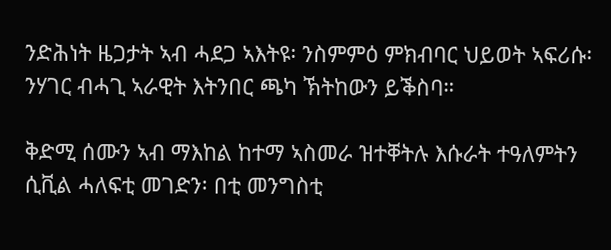ንድሕነት ዜጋታት ኣብ ሓደጋ ኣእትዩ፡ ንስምምዕ ምክብባር ህይወት ኣፍሪሱ፡ ንሃገር ብሓጊ ኣራዊት እትንበር ጫካ ኽትከውን ይቕስባ።

ቅድሚ ሰሙን ኣብ ማእከል ከተማ ኣስመራ ዝተቐትሉ እሱራት ተዓለምትን ሲቪል ሓለፍቲ መገድን፡ በቲ መንግስቲ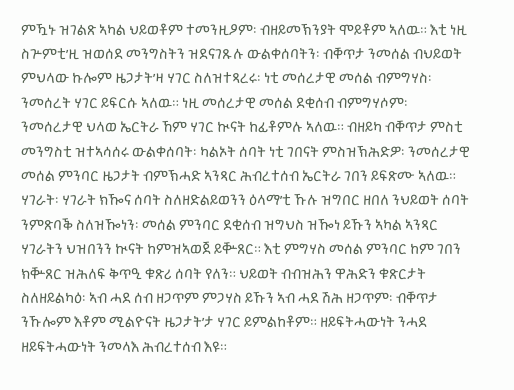ምዃኑ ዝገልጽ ኣካል ህይወቶም ተመንዚዖም፡ ብዘይመኽንያት ሞይቶም ኣለዉ። እቲ ነዚ ስጕምቲ’ዚ ዝወሰደ መንግስትን ዝደናገጹሉ ውልቀሰባትን፡ ብቐጥታ ንመሰል ብህይወት ምህላው ኩሎም ዜጋታት’ዛ ሃገር ስለዝተጻረሩ፡ ነቲ መሰረታዊ መሰል ብምግሃስ፡ ንመሰረት ሃገር ይፍርሱ ኣለዉ። ነዚ መሰረታዊ መሰል ደቂሰብ ብምግሃሶም፡ ንመሰረታዊ ህላወ ኤርትራ ኸም ሃገር ኲናት ከፊቶምሉ ኣለዉ። ብዘይካ ብቐጥታ ምስቲ መንግስቲ ዝተኣሳሰሩ ውልቀሰባት፡ ካልኦት ሰባት ነቲ ገበናት ምስዝኽሕድዎ፡ ንመሰረታዊ መሰል ምንባር ዜጋታት ብምኽሓድ ኣንጻር ሕብረተሰብ ኤርትራ ገበን ይፍጽሙ ኣለዉ። ሃገራት፡ ሃገራት ክዀና ሰባት ስለዘድልይወንን ዕላማ’ቲ ኹሉ ዝግበር ዘበለ ንህይወት ሰባት ንምጽባቕ ስለዝዀነን፡ መሰል ምንባር ደቂሰብ ዝግህስ ዝዀነ ይኹን ኣካል ኣንጻር ሃገራትን ህዝበንን ኲናት ከምዝኣወጀ ይቝጸር። እቲ ምግሃስ መሰል ምንባር ከም ገበን ክቝጸር ዝሕለፍ ቅጥዒ ቁጽሪ ሰባት የለን። ህይወት ብብዝሕን ዋሕድን ቁጽርታት ስለዘይልካዕ፡ ኣብ ሓደ ሰብ ዘጋጥም ምጋሃስ ይኹን ኣብ ሓደ ሽሕ ዘጋጥም፡ ብቐጥታ ንኹሎም እቶም ሚልዮናት ዜጋታት’ታ ሃገር ይምልከቶም። ዘይፍትሓውነት ንሓደ ዘይፍትሓውነት ንመላእ ሕብረተሰብ እዩ።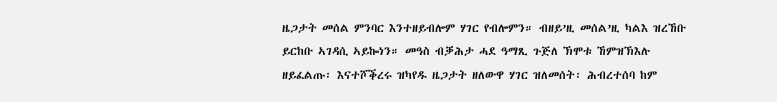ዜጋታት መሰል ምንባር እንተዘይብሎም ሃገር የብሎምን። ብዘይ’ዚ መሰል’ዚ ካልእ ዝረኸቡ ይርከቡ ኣገዳሲ ኣይኰነን። መዓስ ብቓሕታ ሓደ ዓማጺ ጉጅለ ኽሞቱ ኸምዝኽእሉ ዘይፈልጡ፡ እናተሾቕረሩ ዝካየዱ ዜጋታት ዘለውዋ ሃገር ዝለመሰት፡ ሕብረተሰባ ከም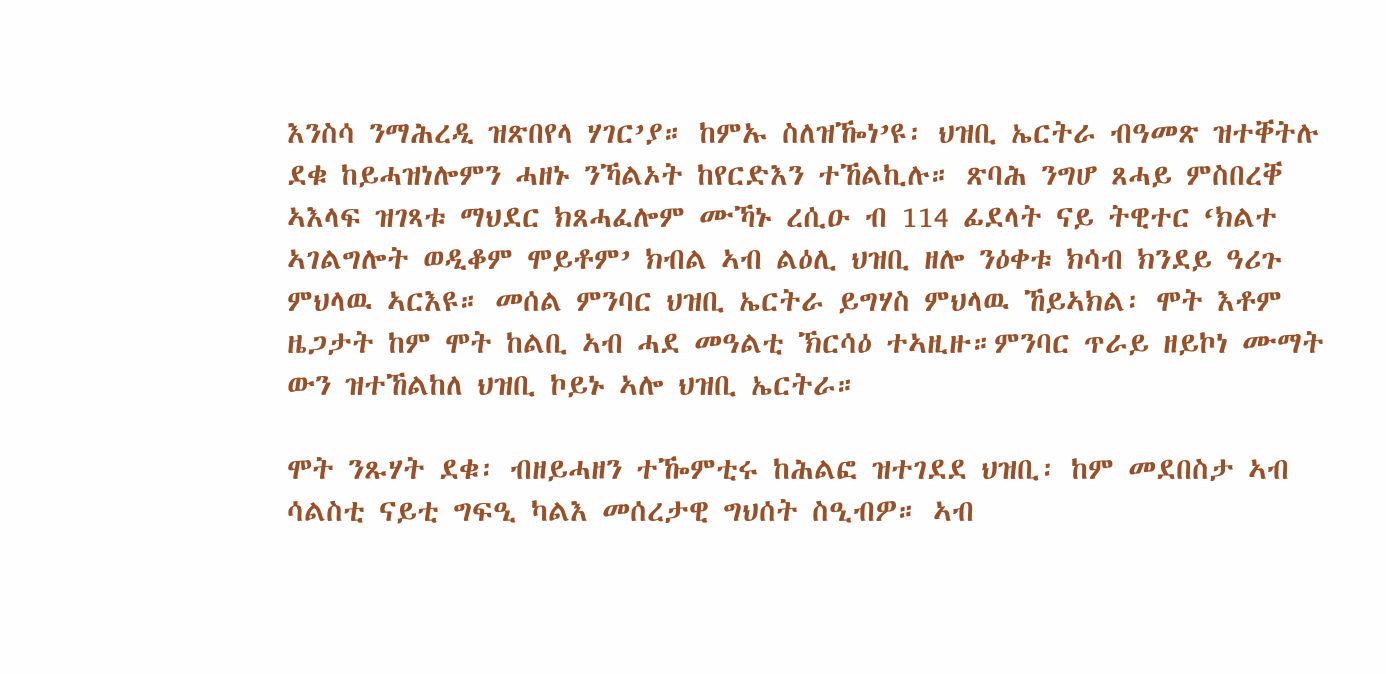እንስሳ ንማሕረዲ ዝጽበየላ ሃገር’ያ። ከምኡ ስለዝዀነ’ዩ፡ ህዝቢ ኤርትራ ብዓመጽ ዝተቐትሉ ደቁ ከይሓዝነሎምን ሓዘኑ ንኻልኦት ከየርድእን ተኸልኪሉ። ጽባሕ ንግሆ ጸሓይ ምስበረቐ ኣእላፍ ዝገጻቱ ማህደር ክጸሓፈሎም ሙኻኑ ረሲዑ ብ 114 ፊደላት ናይ ትዊተር ‘ክልተ ኣገልግሎት ወዲቆም ሞይቶም’ ክብል ኣብ ልዕሊ ህዝቢ ዘሎ ንዕቀቱ ክሳብ ክንደይ ዓሪጉ ምህላዉ ኣርእዩ። መሰል ምንባር ህዝቢ ኤርትራ ይግሃስ ምህላዉ ኸይኣክል፡ ሞት እቶም ዜጋታት ከም ሞት ከልቢ ኣብ ሓደ መዓልቲ ኽርሳዕ ተኣዚዙ።ምንባር ጥራይ ዘይኮነ ሙማት ውን ዝተኸልከለ ህዝቢ ኮይኑ ኣሎ ህዝቢ ኤርትራ።

ሞት ንጹሃት ደቁ፡ ብዘይሓዘን ተዀምቲሩ ከሕልፎ ዝተገደደ ህዝቢ፡ ከም መደበስታ ኣብ ሳልስቲ ናይቲ ግፍዒ ካልእ መሰረታዊ ግህሰት ስዒብዎ። ኣብ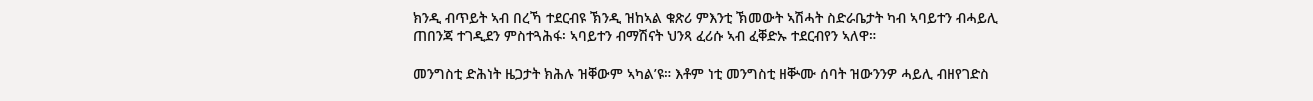ክንዲ ብጥይት ኣብ በረኻ ተደርብዩ ኽንዲ ዝከኣል ቁጽሪ ምእንቲ ኽመውት ኣሽሓት ስድራቤታት ካብ ኣባይተን ብሓይሊ ጠበንጃ ተገዲደን ምስተጓሕፋ፡ ኣባይተን ብማሽናት ህንጻ ፈሪሱ ኣብ ፈቐድኡ ተደርብየን ኣለዋ።

መንግስቲ ድሕነት ዜጋታት ክሕሉ ዝቐውም ኣካል’ዩ። እቶም ነቲ መንግስቲ ዘቝሙ ሰባት ዝውንንዎ ሓይሊ ብዘየገድስ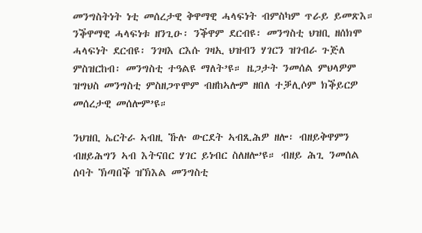መንግስትነት ነቲ መሰረታዊ ቅዋማዊ ሓላፍነት ብምስካም ጥራይ ይመጽእ። ንቕዋማዊ ሓላፍነቱ ዘንጊዑ፡ ንቕዋም ደርብዩ፡ መንግስቲ ህዝቢ ዘሰክሞ ሓላፍነት ደርብዩ፡ ንገዛእ ርእሱ ገዛኢ ህዝብን ሃገርን ዝገብራ ጉጅለ ምስዝርከብ፡ መንግስቲ ተዓልዩ ማለት’ዩ። ዜጋታት ንመሰል ምህላዎም ዝግህስ መንግስቲ ምስዘጋጥሞም ብዘከኣሎም ዘበለ ተቓሊሶም ክቕይርዎ መሰረታዊ መሰሎም’ዩ።

ንህዝቢ ኤርትራ ኣብዚ ኹሉ ውርደት ኣብጺሕዎ ዘሎ፡ ብዘይቅዋምን ብዘይሕግን ኣብ እትናበር ሃገር ይነብር ስለዘሎ’ዩ። ብዘይ ሕጊ ንመሰል ሰባት ኽጣበቕ ዝኽእል መንግስቲ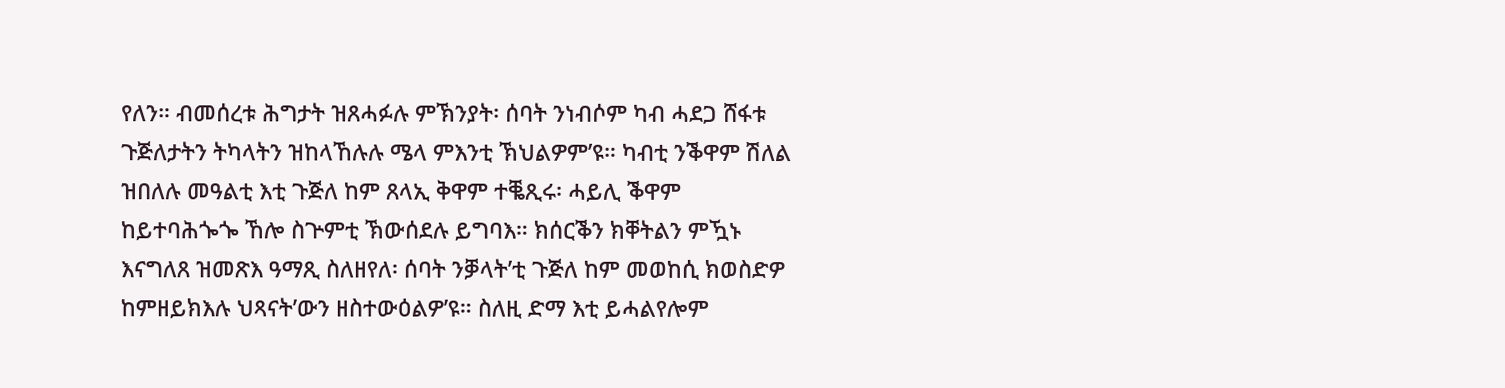የለን። ብመሰረቱ ሕግታት ዝጸሓፉሉ ምኽንያት፡ ሰባት ንነብሶም ካብ ሓደጋ ሸፋቱ ጉጅለታትን ትካላትን ዝከላኸሉሉ ሜላ ምእንቲ ኽህልዎም’ዩ። ካብቲ ንቕዋም ሽለል ዝበለሉ መዓልቲ እቲ ጉጅለ ከም ጸላኢ ቅዋም ተቘጺሩ፡ ሓይሊ ቕዋም ከይተባሕጐጐ ኸሎ ስጕምቲ ኽውሰደሉ ይግባእ። ክሰርቕን ክቐትልን ምዃኑ እናግለጸ ዝመጽእ ዓማጺ ስለዘየለ፡ ሰባት ንቓላት’ቲ ጉጅለ ከም መወከሲ ክወስድዎ ከምዘይክእሉ ህጻናት’ውን ዘስተውዕልዎ’ዩ። ስለዚ ድማ እቲ ይሓልየሎም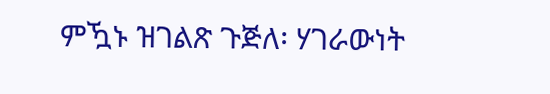ምዃኑ ዝገልጽ ጉጅለ፡ ሃገራውነት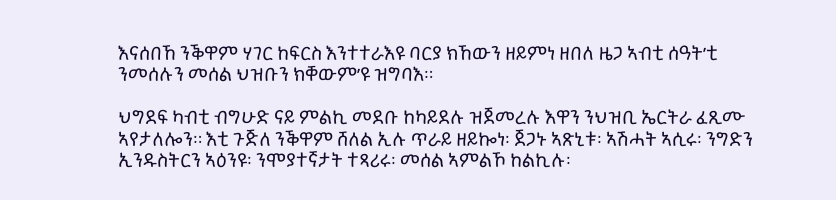እናሰበኸ ንቕዋም ሃገር ከፍርስ እንተተራእዩ ባርያ ክኸውን ዘይምነ ዘበለ ዜጋ ኣብቲ ሰዓት’ቲ ንመሰሉን መሰል ህዝቡን ክቐውም’ዩ ዝግባእ።

ህግደፍ ካብቲ ብግሁድ ናይ ምልኪ መደቡ ከካይደሉ ዝጀመረሉ እዋን ንህዝቢ ኤርትራ ፈጺሙ ኣየታለሎን። እቲ ጉጅለ ንቕዋም ሸለል ኢሉ ጥራይ ዘይኰነ፡ ጀጋኑ ኣጽኒቱ፡ ኣሽሓት ኣሲሩ፡ ንግድን ኢንዱስትርን ኣዕንዩ፡ ንሞያተኛታት ተጻሪሩ፡ መሰል ኣምልኾ ከልኪሉ፡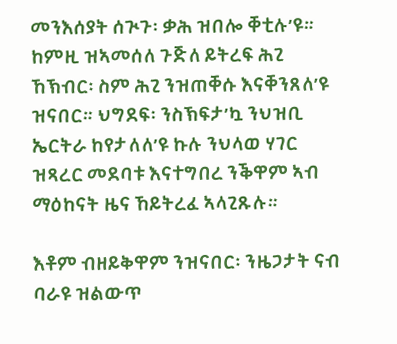መንእሰያት ሰጒጉ፡ ቃሕ ዝበሎ ቐቲሉ’ዩ። ከምዚ ዝኣመሰለ ጉጅለ ይትረፍ ሕጊ ኸኽብር፡ ስም ሕጊ ንዝጠቐሱ እናቐንጸለ’ዩ ዝናበር። ህግደፍ፡ ንስኽፍታ’ኳ ንህዝቢ ኤርትራ ከየታለለ’ዩ ኩሉ ንህላወ ሃገር ዝጻረር መደባቱ እናተግበረ ንቕዋም ኣብ ማዕከናት ዜና ኸይትረፈ ኣላጊጹሉ።

እቶም ብዘይቅዋም ንዝናበር፡ ንዜጋታት ናብ ባራዩ ዝልውጥ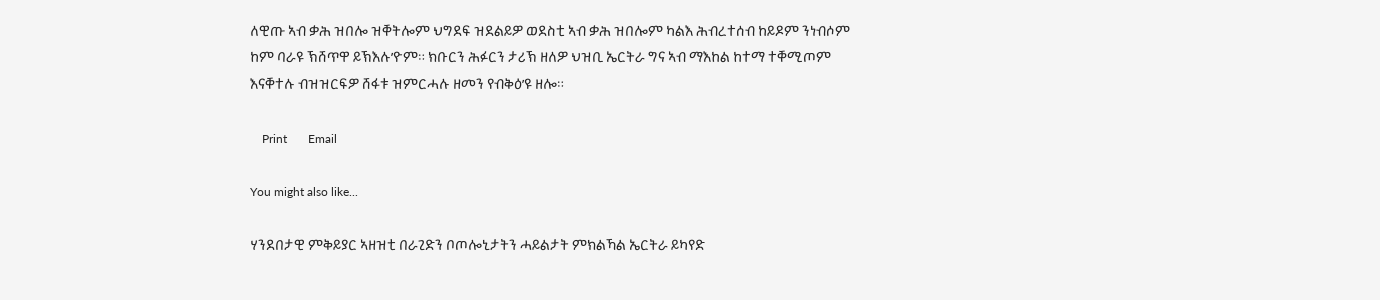ለዊጡ ኣብ ቃሕ ዝበሎ ዝቐትሎም ህግደፍ ዝደልይዎ ወደስቲ ኣብ ቃሕ ዝበሎም ካልእ ሕብረተሰብ ከይዶም ንነብሶም ከም ባራዩ ኽሸጥዋ ይኽእሉ’ዮም። ክቡርን ሕፉርን ታሪኽ ዘለዎ ህዝቢ ኤርትራ ግና ኣብ ማእከል ከተማ ተቐሚጦም እናቐተሉ ብዝዝርፍዎ ሸፋቱ ዝምርሓሉ ዘመን የብቅዕ’ዩ ዘሎ።

    Print       Email

You might also like...

ሃንደበታዊ ምቅይያር ኣዘዝቲ በራጊድን ቦጦሎኒታትን ሓይልታት ምክልኻል ኤርትራ ይካየድ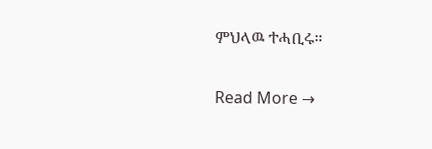ምህላዉ ተሓቢሩ።

Read More →